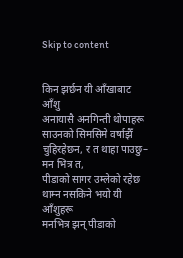Skip to content


किन झर्छन यी आँखाबाट आँशु
अनायासै अनगिन्ती थोपाहरू
साउनको सिमसिमे वर्षाझैँ
चुहिरहेछन, र त थाहा पाउछु–
मन भित्र त,
पीडाको सागर उम्लेको रहेछ
थाम्न नसकिने भयो यी आँशुहरू
मनभित्र झन् पीडाको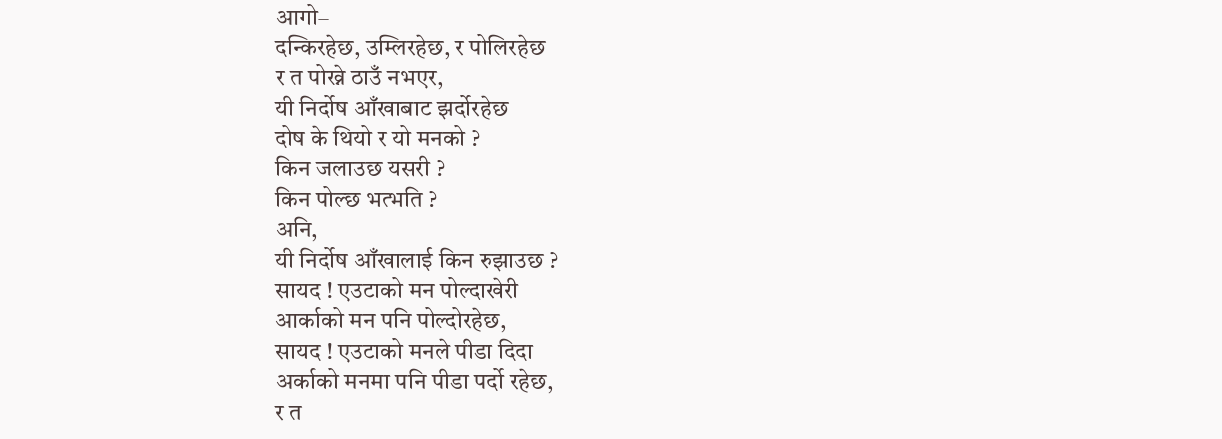आगो–
दन्किरहेछ, उम्लिरहेछ, र पोलिरहेछ
र त पोख्ने ठाउँ नभएर,
यी निर्दोष आँखाबाट झर्दोरहेछ
दोष के थियो र यो मनको ?
किन जलाउछ यसरी ?
किन पोल्छ भत्भति ?
अनि,
यी निर्दोष आँखालाई किन रुझाउछ ?
सायद ! एउटाको मन पोल्दाखेरी
आर्काको मन पनि पोल्दोरहेछ,
सायद ! एउटाको मनले पीडा दिदा
अर्काको मनमा पनि पीडा पर्दो रहेछ,
र त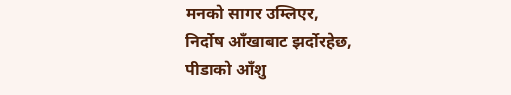मनको सागर उम्लिएर,
निर्दोष आँखाबाट झर्दोरहेछ,
पीडाको आँशु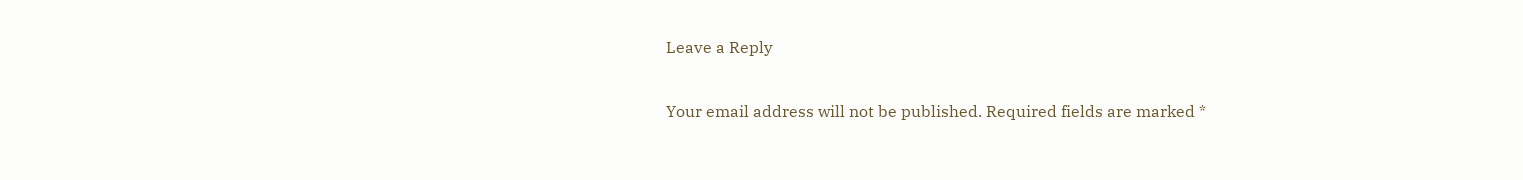Leave a Reply

Your email address will not be published. Required fields are marked *